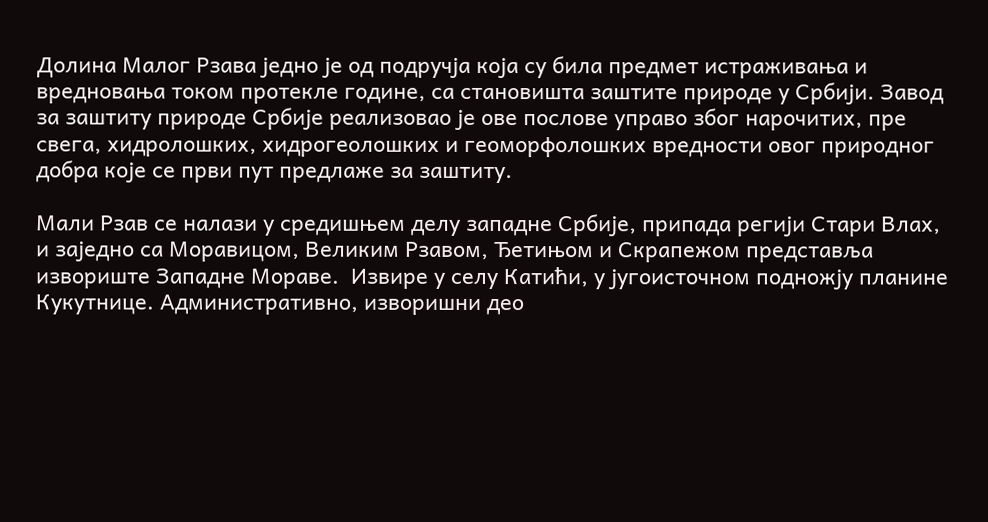Долина Малог Рзава једно је од подручја која су била предмет истраживања и вредновања током протекле године, са становишта заштите природе у Србији. Завод за заштиту природе Србије реализовао је ове послове управо због нарочитих, пре свега, хидролошких, хидрогеолошких и геоморфолошких вредности овог природног добра које се први пут предлаже за заштиту.

Мали Рзав се налази у средишњем делу западне Србије, припада регији Стари Влах, и заједно са Моравицом, Великим Рзавом, Ђетињом и Скрапежом представља извориште Западне Мораве.  Извире у селу Катићи, у југоисточном подножју планине Кукутнице. Административно, изворишни део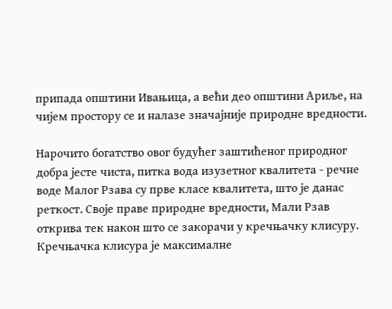припада општини Ивањица, а већи део општини Ариље, на чијем простору се и налазе значајније природне вредности.

Нарочито богатство овог будућег заштићеног природног добра јесте чиста, питка вода изузетног квалитета - речне воде Малог Рзава су прве класе квалитета, што је данас реткост. Своје праве природне вредности, Мали Рзав открива тек након што се закорачи у кречњачку клисуру. Кречњачка клисура је максималне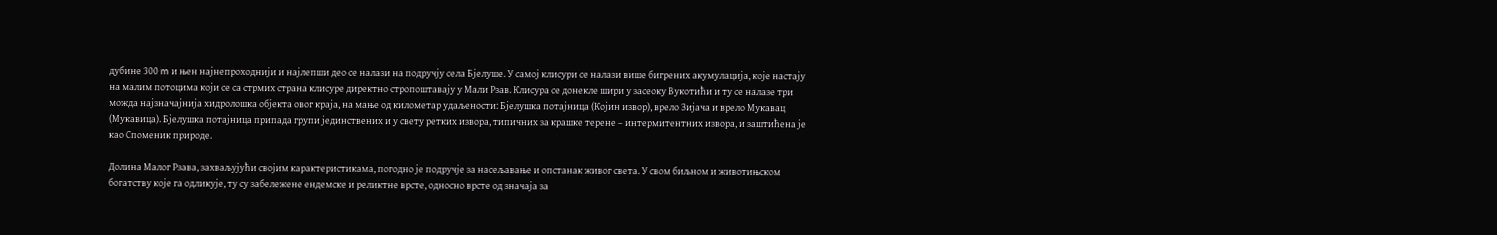дубине 300 m и њен најнепроходнији и најлепши део се налази на подручју села Бјелуше. У самој клисури се налази више бигрених акумулација, које настају на малим потоцима који се са стрмих страна клисуре директно стропоштавају у Мали Рзав. Клисура се донекле шири у засеоку Вукотићи и ту се налазе три можда најзначајнија хидролошка објекта овог краја, на мање од километар удаљености: Бјелушка потајница (Којин извор), врело Зијача и врело Мукавац (Мукавица). Бјелушка потајница припада групи јединствених и у свету ретких извора, типичних за крашке терене – интермитентних извора, и заштићена је као Споменик природе.

Долина Малог Рзава, захваљујући својим карактеристикама, погодно је подручје за насељавање и опстанак живог света. У свом биљном и животињском богатству које га одликује, ту су забележене ендемске и реликтне врсте, односно врсте од значаја за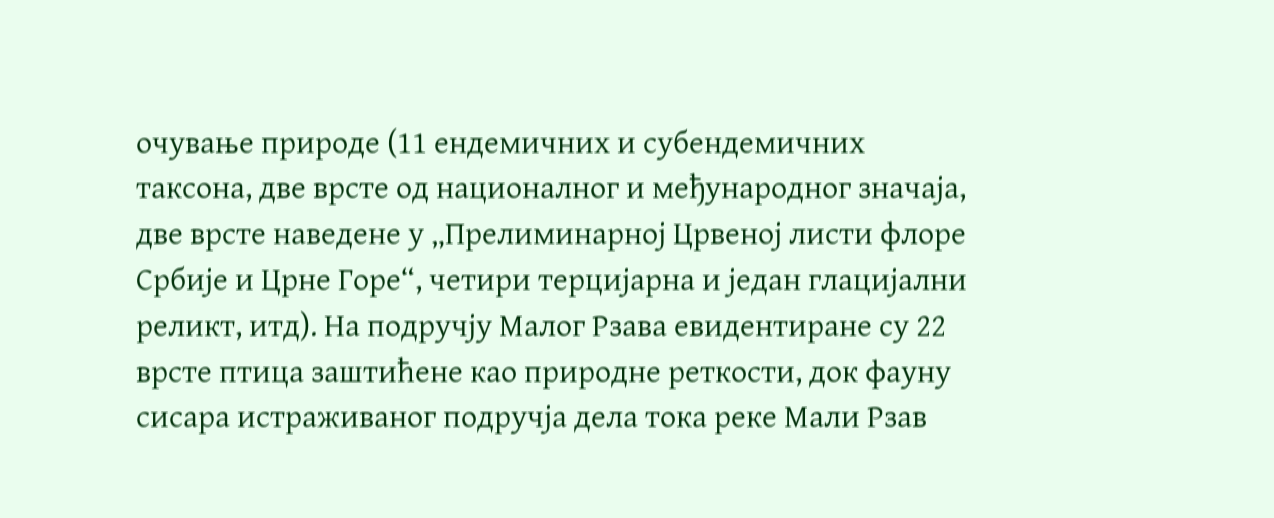очување природе (11 ендемичних и субендемичних таксона, две врсте од националног и међународног значаја, две врсте наведене у „Прелиминарној Црвеној листи флоре Србије и Црне Горе“, четири терцијарна и један глацијални реликт, итд). На подручју Малог Рзава евидентиране су 22 врсте птица заштићене као природне реткости, док фауну сисара истраживаног подручја дела тока реке Мали Рзав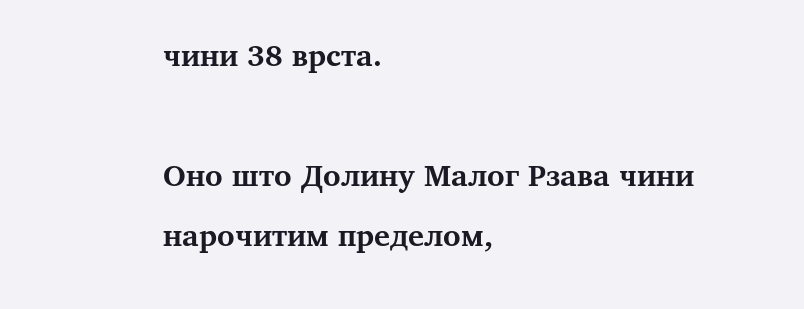чини 38 врста.

Оно што Долину Малог Рзава чини нарочитим пределом,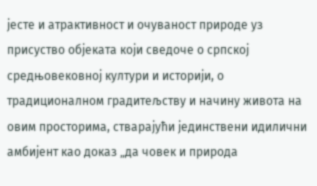јесте и атрактивност и очуваност природе уз присуство објеката који сведоче о српској средњовековној култури и историји, о традиционалном градитељству и начину живота на овим просторима, стварајући јединствени идилични амбијент као доказ „да човек и природа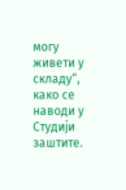могу живети у складу“, како се наводи у Студији заштите.